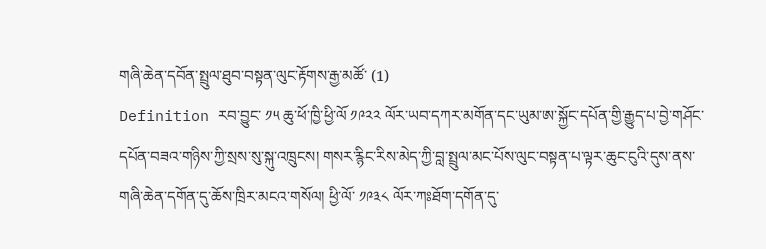གཞི་ཆེན་དབོན་སྤྲུལ་ཐུབ་བསྟན་ལུང་རྟོགས་རྒྱ་མཚོ་ (1)
Definition རབ་བྱུང་ ༡༥ ཆུ་ཕོ་ཁྱི་ཕྱི་ལོ ༡༩༢༢ ལོར་ཡབ་དཀར་མགོན་དང་ཡུམ་ཨ་སྐྱོང་དཔོན་གྱི་རྒྱུད་པ་བྱེ་གཤོང་དཔོན་བཟའ་གཉིས་ཀྱི་སྲས་སུ་སྐུ་འཁྲུངས། གསར་རྙིང་རིས་མེད་ཀྱི་བླ་སྤྲུལ་མང་པོས་ལུང་བསྟན་པ་ལྟར་ཆུང་ངུའི་དུས་ནས་གཞི་ཆེན་དགོན་དུ་ཆོས་ཁྲིར་མངའ་གསོལ། ཕྱི་ལོ་ ༡༩༣༨ ལོར་ཀཿཐོག་དགོན་དུ་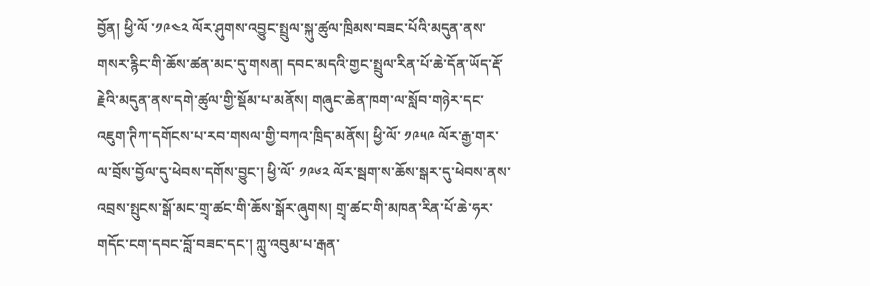བྱོན། ཕྱི་ལོ ་༡༩༤༢ ལོར་ཤུགས་འབྱུང་སྤྲུལ་སྐུ་ཚུལ་ཁྲིམས་བཟང་པོའི་མདུན་ནས་གསར་རྙིང་གི་ཆོས་ཚན་མང་དུ་གསན། དབང་མདའི་གྱང་སྤྲུལ་རིན་པོ་ཆེ་དོན་ཡོད་རྡོ་རྗེའི་མདུན་ནས་དགེ་ཚུལ་གྱི་སྡོམ་པ་མནོས། གཞུང་ཆེན་ཁག་ལ་སློབ་གཉེར་དང་འཇུག་ཊིཀ་དགོངས་པ་རབ་གསལ་གྱི་བཀའ་ཁྲིད་མནོས། ཕྱི་ལོ་ ༡༩༥༩ ལོར་རྒྱ་གར་ལ་བྲོས་བྱོལ་དུ་ཕེབས་དགོས་བྱུང་། ཕྱི་ལོ་ ༡༩༦༢ ལོར་སྦག་ས་ཆོས་སྒར་དུ་ཕེབས་ནས་འབྲས་སྤུངས་སྒོ་མང་གྲྭ་ཚང་གི་ཆོས་སྒོར་ཞུགས། གྲྭ་ཚང་གི་མཁན་རིན་པོ་ཆེ་ཧར་གདོང་ངག་དབང་བློ་བཟང་དང་། ཀླུ་འབུམ་པ་རྒན་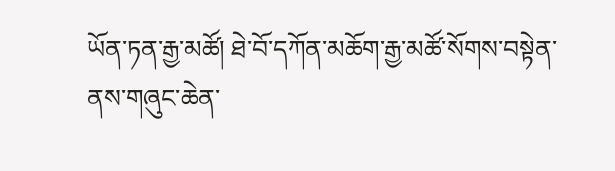ཡོན་ཏན་རྒྱ་མཚོ། ཐེ་བོ་དཀོན་མཆོག་རྒྱ་མཚོ་སོགས་བསྟེན་ནས་གཞུང་ཆེན་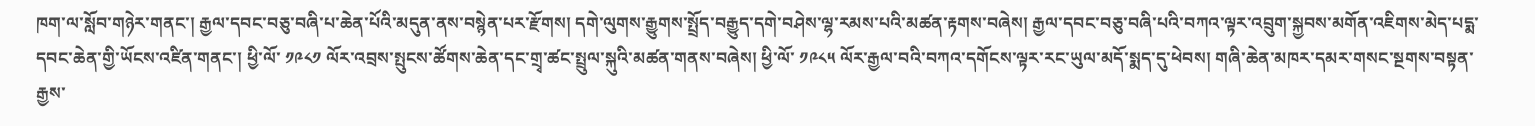ཁག་ལ་སློབ་གཉེར་གནང་། རྒྱལ་དབང་བཅུ་བཞི་པ་ཆེན་པོའི་མདུན་ནས་བསྙེན་པར་རྫོགས། དགེ་ལུགས་རྒྱུགས་སྤྲོད་བརྒྱུད་དགེ་བཤེས་ལྷ་རམས་པའི་མཚན་རྟགས་བཞེས། རྒྱལ་དབང་བཅུ་བཞི་པའི་བཀའ་ལྟར་འབྲུག་སྐྱབས་མགོན་འཇིགས་མེད་པདྨ་དབང་ཆེན་གྱི་ཡོངས་འཛིན་གནང་། ཕྱི་ལོ་ ༡༩༨༡ ལོར་འབྲས་སྤུངས་ཚོགས་ཆེན་དང་གྲྭ་ཚང་སྤྲུལ་སྐུའི་མཚན་གནས་བཞེས། ཕྱི་ལོ་ ༡༩༨༥ ལོར་རྒྱལ་བའི་བཀའ་དགོངས་ལྟར་རང་ཡུལ་མདོ་སྨད་དུ་ཕེབས། གཞི་ཆེན་མཁར་དམར་གསང་སྔགས་བསྟན་རྒྱས་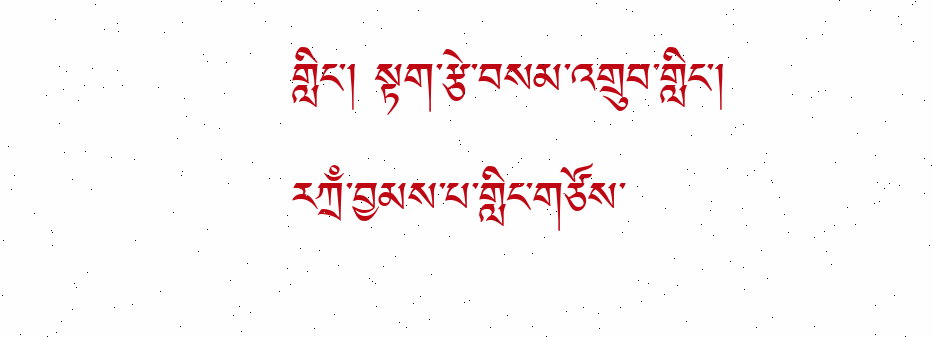གླིང་། སྟག་རྩེ་བསམ་འགྲུབ་གླིང་། རཀྲྃ་བྱམས་པ་གླིང་གཙོས་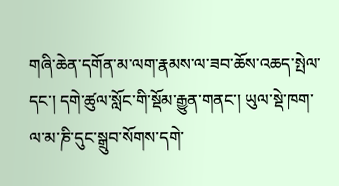གཞི་ཆེན་དགོན་མ་ལག་རྣམས་ལ་ཟབ་ཆོས་འཆད་སྤེལ་དང་། དགེ་ཚུལ་སློང་གི་སྡོམ་རྒྱུན་གནང་། ཡུལ་སྡེ་ཁག་ལ་མ་ཎི་དུང་སྒྲུབ་སོགས་དགེ་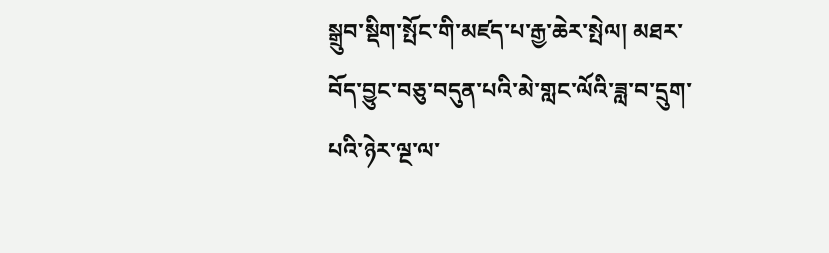སྒྲུབ་སྡིག་སྤོང་གི་མཛད་པ་རྒྱ་ཆེར་སྤེལ། མཐར་བོད་བྱུང་བཅུ་བདུན་པའི་མེ་གླང་ལོའི་ཟླ་བ་དྲུག་པའི་ཉེར་ལྔ་ལ་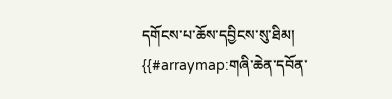དགོངས་པ་ཆོས་དབྱིངས་སུ་ཐིམ།
{{#arraymap:གཞི་ཆེན་དབོན་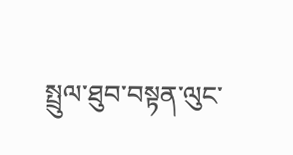སྤྲུལ་ཐུབ་བསྟན་ལུང་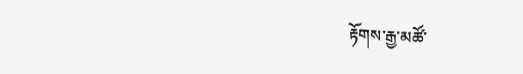རྟོགས་རྒྱ་མཚོ་